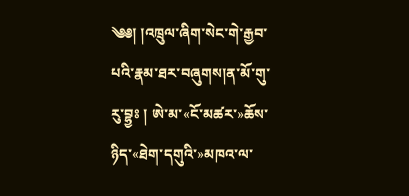༄༅། །འཁྲུལ་ཞིག་སེང་གེ་རྒྱབ་པའི་རྣམ་ཐར་བཞུགས།ན་མོ་གུ་རུ་བྷྱཿ ། ཨེ་མ་«ངོ་མཚར་»ཆོས་ཉིད་«ཐེག་དགུའི་»མཁའ་ལ་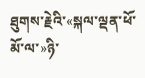ཐུགས་རྗེའི་«སྐལ་ལྡན་ཕོ་མོ་ལ་»ཉི་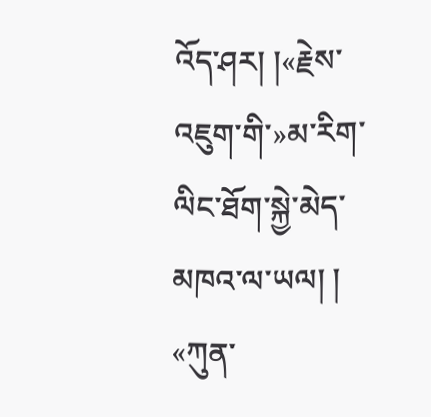འོད་ཤར། །«རྗེས་འཇུག་གི་»མ་རིག་ལིང་ཐོག་སྐྱེ་མེད་མཁའ་ལ་ཡལ། ། «ཀུན་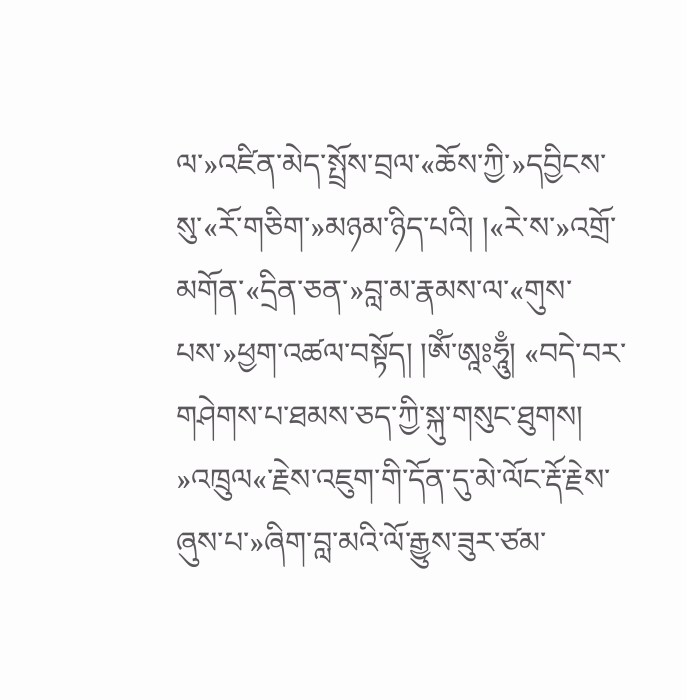ལ་»འཛིན་མེད་སྤྲོས་བྲལ་«ཆོས་ཀྱི་»དབྱིངས་སུ་«རོ་གཅིག་»མཉམ་ཉིད་པའི། །«རེ་ས་»འགྲོ་མགོན་«དྲིན་ཅན་»བླ་མ་རྣམས་ལ་«གུས་པས་»ཕྱག་འཚལ་བསྟོད། །ཨོཾ་ཨཱཿཧཱུྃ། «བདེ་བར་གཤེགས་པ་ཐམས་ཅད་ཀྱི་སྐུ་གསུང་ཐུགས། »འཁྲུལ«་རྗེས་འཇུག་གི་དོན་དུ་མེ་ལོང་རྡོ་རྗེས་ཞུས་པ་»ཞིག་བླ་མའི་ལོ་རྒྱུས་ཟུར་ཙམ་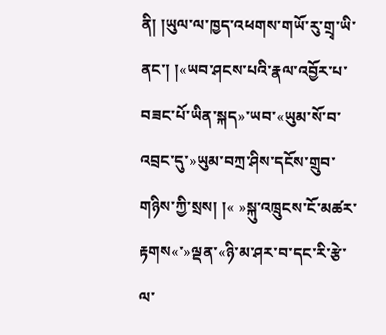ནི། །ཡུལ་ལ་ཁྱད་འཕགས་གཡོ་རུ་གྲྭ་ཡི་ནང་། །«ཡབ་ཤངས་པའི་རྣལ་འབྱོར་པ་བཟང་པོ་ཡིན་སྐད»་ཡབ་«ཡུམ་སོ་བ་འབྲང་དུ་»ཡུམ་བཀྲ་ཤིས་དངོས་གྲུབ་གཉིས་ཀྱི་སྲས། །« »སྐུ་འཁྲུངས་ངོ་མཚར་རྟགས«་»ལྡན་«ཉི་མ་ཤར་བ་དང་རི་རྩེ་ལ་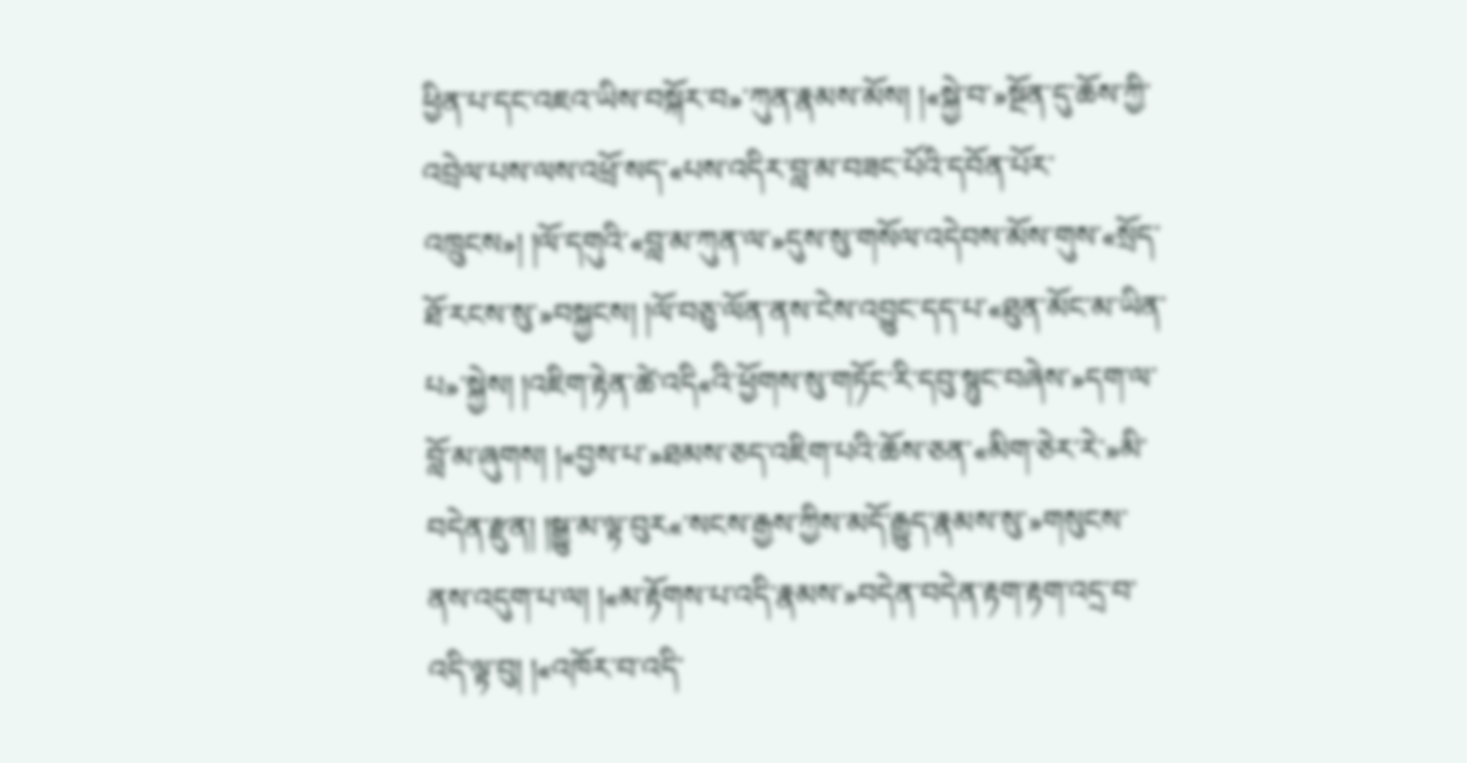ཕྱིན་པ་དང་འཇའ་ཡིས་བསྐོར་བ»་ཀུན་རྣམས་མོས། །«སྐྱེ་བ་»སྔོན་དུ་ཆོས་ཀྱི་འབྲེལ་པས་ལས་འཕྲོ་སད་«པས་འདིར་བླ་མ་བཟང་པོའི་དབོན་པོར་འཁྲུངས»། །ལོ་དགུའི་«བླ་མ་ཀུན་ལ་»དུས་སུ་གསོལ་འདེབས་མོས་གུས་«སྲོད་ཐོ་རངས་སུ་»བསྐྱངས། །ལོ་བཅུ་ལོན་ནས་ངེས་འབྱུང་དད་པ་«ཐུན་མོང་མ་ཡིན་པ»་སྐྱེས། །འཇིག་རྟེན་ཚེ་འདི«འི་ཕྱོགས་སུ་གཏོང་རི་དབུ་སྙུང་བཞེས་»དག་ལ་བློ་མ་ཞུགས། །«བྱས་པ་»ཐམས་ཅད་འཇིག་པའི་ཆོས་ཅན་«མིག་ཅེར་རེ་»མི་བདེན་རྫུན། །སྒྱུ་མ་ལྟ་བུར«་སངས་རྒྱས་ཀྱིས་མདོ་རྒྱུད་རྣམས་སུ་»གསུངས་ནས་འདུག་པ་ལ། །«མ་རྟོགས་པ་འདི་རྣམས་»བདེན་བདེན་རྟག་རྟག་འདྲ་བ་འདི་ལྟ་བུ། །«འཁོར་བ་འདི་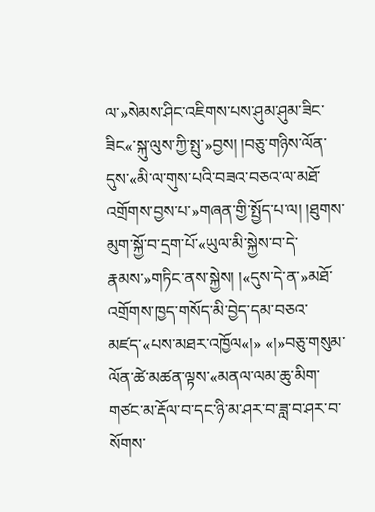ལ་»སེམས་ཤིང་འཇིགས་པས་ཤུམ་ཤུམ་ཟིང་ཟིང«་སྐུ་ལུས་ཀྱི་སྤུ་»བྱས། །བཅུ་གཉིས་ལོན་དུས་«མི་ལ་གུས་པའི་བཟའ་བཅའ་ལ་མཐོ་འགྲོགས་བྱས་པ་»གཞན་གྱི་སྤྱོད་པ་ལ། །ཐུགས་མུག་སྐྱོ་བ་དྲག་པོ་«ཡུལ་མི་སྐྱེས་བ་དེ་རྣམས་»གཏིང་ནས་སྐྱེས། །«དུས་དེ་ན་»མཐོ་འགྲོགས་ཁྱད་གསོད་མི་བྱེད་དམ་བཅའ་མཛད་«པས་མཐར་འཁྱོལ«།» «།»བཅུ་གསུམ་ལོན་ཚེ་མཚན་ལྟས་«མནལ་ལམ་ཆུ་མིག་གཙང་མ་རྡོལ་བ་དང་ཉི་མ་ཤར་བ་ཟླ་བ་ཤར་བ་སོགས་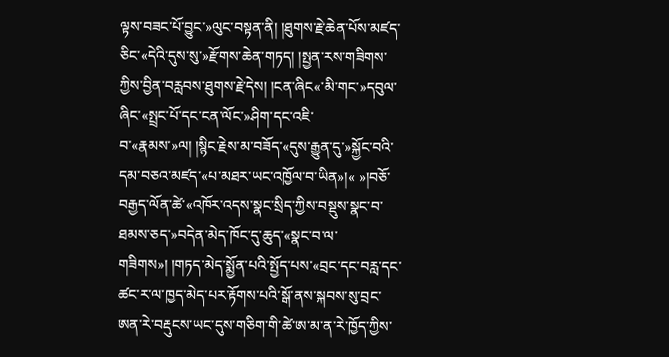ལྟས་བཟང་པོ་བྱུང་»ལུང་བསྟན་ནི། །ཐུགས་རྗེ་ཆེན་པོས་མཛད་ཅིང་«དེའི་དུས་སུ་»རྫོགས་ཆེན་གཏད། །སྤྱན་རས་གཟིགས་ཀྱིས་བྱིན་བརླབས་ཐུགས་རྗེ་དེས། །ངན་ཞིང«་མི་གང་»དབུལ་ཞིང་«སྤྲང་པོ་དང་ངན་ལོང་»ཤིག་དང་འཇི་བ་«རྣམས་»ལ། །སྙིང་རྗེས་མ་བཟོད་«དུས་རྒྱུན་དུ་»སྐྱོང་བའི་དམ་བཅའ་མཛད་«པ་མཐར་ཡང་འཁྱོལ་བ་ཡིན»།« »།བཅོ་བརྒྱད་ལོན་ཚེ་«འཁོར་འདས་སྣང་སྲིད་ཀྱིས་བསྡུས་སྣང་བ་ཐམས་ཅད་»བདེན་མེད་ཁོང་དུ་ཆུད་«སྣང་བ་ལ་གཟིགས»། །གཏད་མེད་སྨྱོན་པའི་སྤྱོད་པས་«བྲང་དང་བརླ་དང་ཚང་ར་ལ་ཁྱད་མེད་པར་རྟོགས་པའི་སྒོ་ནས་སྐབས་སུ་བྲང་ཨན་རེ་བརྡུངས་ཡང་དུས་གཅིག་གི་ཚེ་ཨ་མ་ན་རེ་ཁྱོད་ཀྱིས་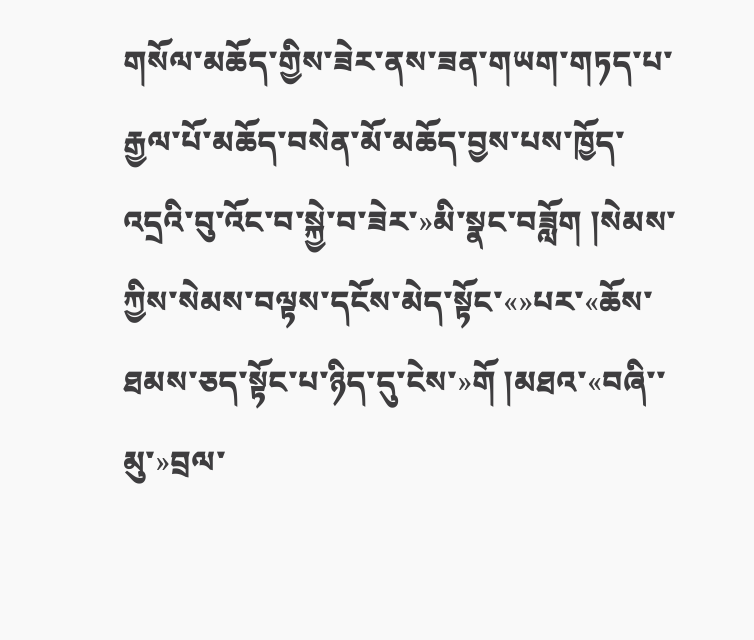གསོལ་མཆོད་གྱིས་ཟེར་ནས་ཟན་གཡག་གཏད་པ་རྒྱལ་པོ་མཆོད་བསེན་མོ་མཆོད་བྱས་པས་ཁྱོད་འདྲའི་བུ་འོང་བ་སྐྱེ་བ་ཟེར་»མི་སྣང་བཟློག །སེམས་ཀྱིས་སེམས་བལྟས་དངོས་མེད་སྟོང་«»པར་«ཆོས་ཐམས་ཅད་སྟོང་པ་ཉིད་དུ་ངེས་»གོ །མཐའ་«བཞི་་མུ་»བྲལ་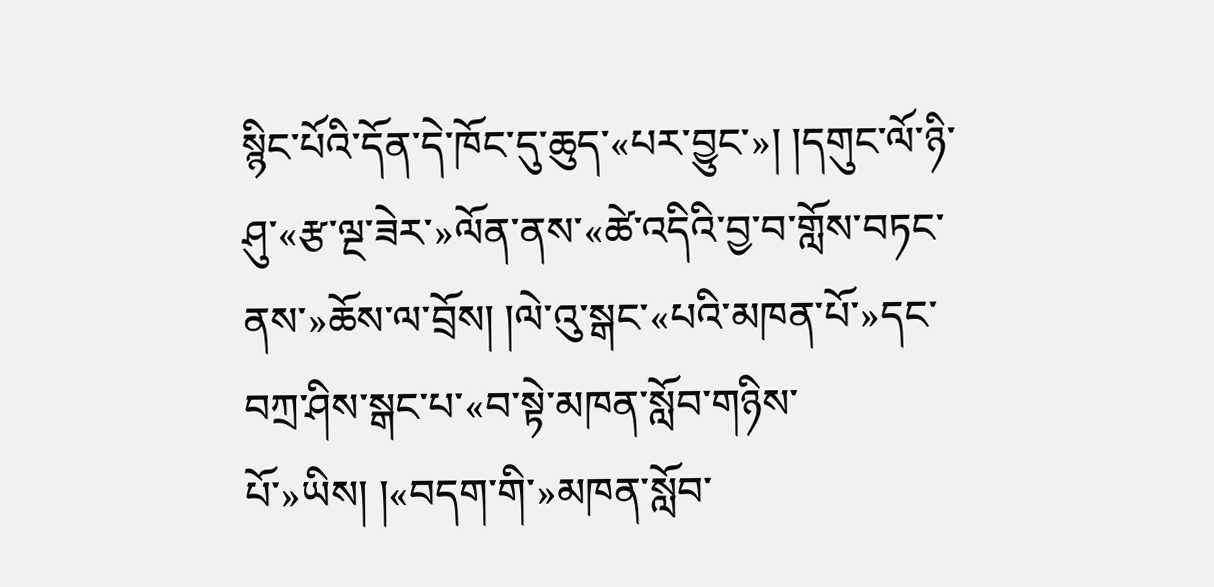སྙིང་པོའི་དོན་དེ་ཁོང་དུ་ཆུད་«པར་བྱུང་»། །དགུང་ལོ་ཉི་ཤུ་«རྩ་ལྔ་ཟེར་»ལོན་ནས་«ཚེ་འདིའི་བྱ་བ་གློས་བཏང་ནས་»ཆོས་ལ་བྲོས། །ལེ་འུ་སྒང་«པའི་མཁན་པོ་»དང་བཀྲ་ཤིས་སྒང་པ་«བ་སྟེ་མཁན་སློབ་གཉིས་པོ་»ཡིས། །«བདག་གི་»མཁན་སློབ་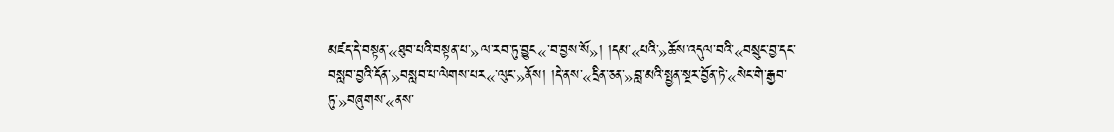མཛད་དེ་བསྟན་«ཐུབ་པའི་བསྟན་པ་»ལ་རབ་ཏུ་བྱུང«་བ་བྱས་སོ»། །དམ་«པའི་»ཆོས་འདུལ་བའི་«བསྲུང་བྱ་དང་བསླབ་བྱའི་དོན་»བསླབ་པ་ལེགས་པར«་ལུང་»ནོས། །དེ་ནས་«དྲིན་ཅན་»བླ་མའི་སྤྱན་སྔར་བྱོན་ཏེ་«སེང་གེ་རྒྱབ་ཏུ་»བཞུགས་«ནས་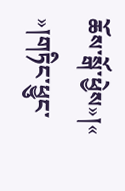ཆོས་སྒོ་ཕྱེས»།« »།གཏིང་ཕྱུང་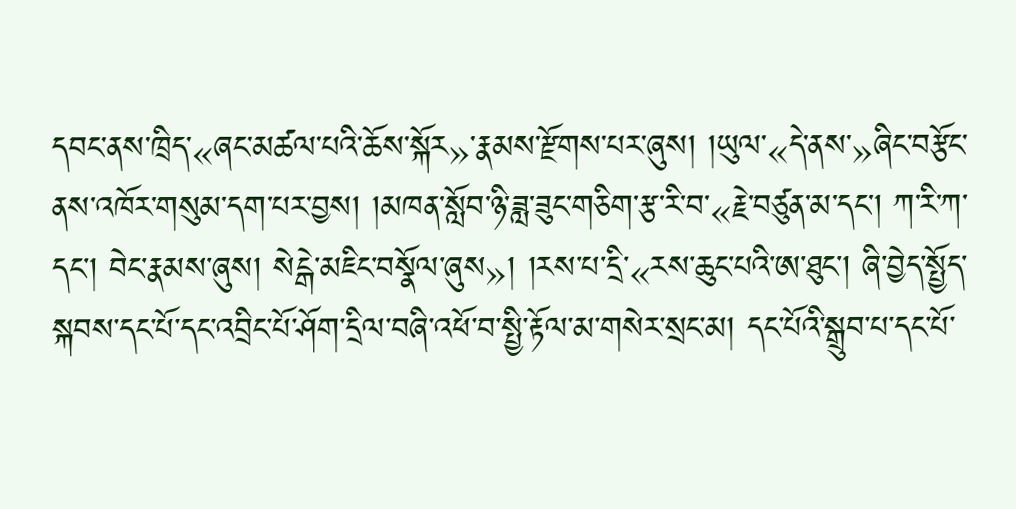དབང་ནས་ཁྲིད་«ཞང་མཚལ་པའི་ཆོས་སྐོར»་རྣམས་རྫོགས་པར་ཞུས། །ཡུལ་«དེ་ནས་»ཞིང་བརྩོང་ནས་འཁོར་གསུམ་དག་པར་བྱས། །མཁན་སློབ་ཉི་ཟླ་ཟུང་གཅིག་རྩ་རི་བ་«རྗེ་བཙུན་མ་དང་། ཀ་རི་ཀ་དང་། བེང་རྣམས་ཞུས། སེངྒེ་མཇིང་བསྣོལ་ཞུས»། །རས་པ་དྲི་«རས་ཆུང་པའི་ཨ་ཐུང་། ཞི་བྱེད་སྤྱོད་སྐབས་དང་པོ་དང་འབྲིང་པོ་ཤོག་དྲིལ་བཞི་འཕོ་བ་སྤྱི་རྟོལ་མ་གསེར་སྲང་མ། དང་པོའི་སྒྲུབ་པ་དང་པོ་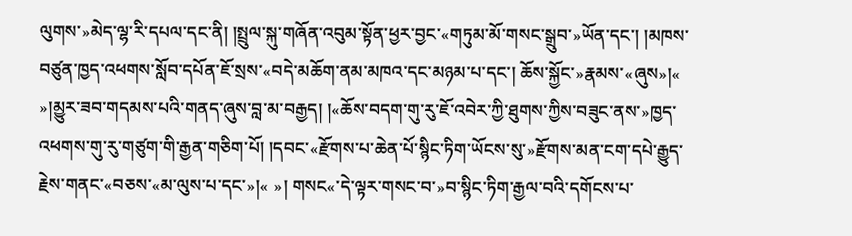ལུགས་»མེད་ལྷ་རི་དཔལ་དང་ནི། །སྤྲུལ་སྐུ་གཞོན་འབུམ་སྟོན་ཕྱར་བྱང་«གཏུམ་མོ་གསང་སྒྲུབ་»ཡོན་དང་། །མཁས་བཙུན་ཁྱད་འཕགས་སློབ་དཔོན་ཇོ་སྲས་«བདེ་མཆོག་ནམ་མཁའ་དང་མཉམ་པ་དང་། ཆོས་སྐྱོང་»རྣམས་«ཞུས»།« »།མྱུར་ཟབ་གདམས་པའི་གནད་ཞུས་བླ་མ་བརྒྱད། །«ཆོས་བདག་གུ་རུ་ཇོ་འབེར་ཀྱི་ཐུགས་ཀྱིས་བཟུང་ནས་»ཁྱད་འཕགས་གུ་རུ་གཙུག་གི་རྒྱན་གཅིག་པོ། །དབང་«རྫོགས་པ་ཆེན་པོ་སྙིང་ཏིག་ཡོངས་སུ་»རྫོགས་མན་ངག་དཔེ་རྒྱུད་རྗེས་གནང་«བཅས་«མ་ལུས་པ་དང་»།« »། གསང«་དེ་ལྟར་གསང་བ་»བ་སྙིང་ཏིག་རྒྱལ་བའི་དགོངས་པ་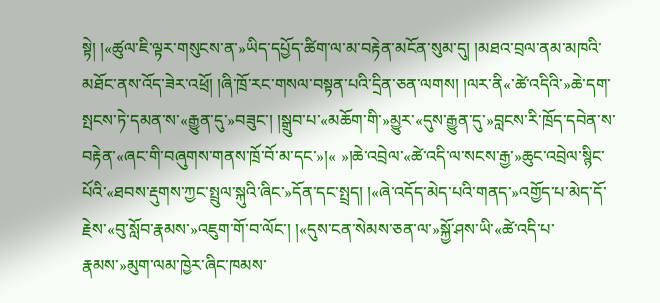སྟེ། །«ཚུལ་ཇི་ལྟར་གསུངས་ན་»ཡིད་དཔྱོད་ཚིག་ལ་མ་བརྟེན་མངོན་སུམ་དུ། །མཐའ་བྲལ་ནམ་མཁའི་མཐོང་ནས་འོད་ཟེར་འཕྲོ། །ཞི་ཁྲོ་རང་གསལ་བསྟན་པའི་དྲིན་ཅན་ལགས། །ལར་ནི«་ཚེ་འདིའི་»ཆེ་དག་སྤངས་ཏེ་དམན་ས་«རྒྱུན་དུ་»བཟུང་། །སྒྲུབ་པ་«མཆོག་གི་»མྱུར་«དུས་རྒྱུན་དུ་»བླངས་རི་ཁྲོད་དབེན་ས་བརྟེན་«ཞང་གི་བཞུགས་གནས་ཁྲོ་བོ་མ་དང་»།« »།ཆེ་འབྲེལ་«ཚེ་འདི་ལ་སངས་རྒྱ་»ཆུང་འབྲེལ་སྙིང་པོའི་«ཐབས་རྡུགས་ཀྱང་སྤྲུལ་སྐུའི་ཞིང་»དོན་དང་སྤྲད། །«ཞེ་འདོད་མེད་པའི་གནད་»འགྱོད་པ་མེད་དོ་རྗེས་«བུ་སློབ་རྣམས་»འཇུག་གོ་བ་ལོང་། །«དུས་ངན་སེམས་ཅན་ལ་»སྐྱོ་ཤས་ཡི་«ཚེ་འདི་པ་རྣམས་»མུག་ལམ་ཁྱེར་ཞིང་ཁམས་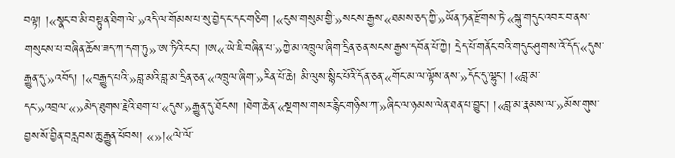བལྟ། །«སྣང་བ་མི་བསྟུན་ཐིག་ལེ་»འདི་ལ་གོམས་པ་སུ་བྱེད་ང་དང་གཅིག །«ངུས་གསུམ་གྱི་»སངས་རྒྱས་«ཐམས་ཅད་ཀྱི་»ཡོན་ཏན་རྫོགས་ཏེ་«སྐུ་གདུང་འབར་བ་ནས་གསུངས་པ་བཞིན་ཆོས་ཟད་ཀ་དག་ཏུ»་ཨ་ཏིའི་ངང་། །ཨ«་ཡེ་ཇི་བཞིན་པ་»ཀྱེ་མ་འཁྲུལ་ཞིག་དྲིན་ཅན་སངས་རྒྱས་དབོན་པོ་ཀྱེ། དྲེད་པོ་གནོང་བའི་གདུང་ཤུགས་འོ་དོད་«དུས་རྒྱུན་དུ་»འབོད། །«བརྒྱུད་པའི་»བླ་མའི་བླ་མ་དྲིན་ཅན་«འཁྲུལ་ཞིག་»རིན་པོ་ཆེ། མི་ལུས་སྙིང་པོའི་དོན་ཅན་«གོང་མ་ལ་ལྟོས་ནས་»དོང་དུ་ལྷུང་། །«བླ་མ་དང་»འབྲལ་«»མེད་ཐུགས་རྗེའི་ཐག་པ་«དུས་»རྒྱུན་དུ་ཐོངས། །ཐེག་ཆེན་«སྔགས་གསར་རྙིང་གཉིས་ཀ་»ཞིང་ལ་ཉམས་ལེན་ཐན་པ་བྱུང་། །«བླ་མ་རྣམས་ལ་»མོས་གུས་བྱས་སོ་བྱིན་བརླབས་ཆུ་རྒྱུན་ཕོབས། «»།«ལེ་ལོ་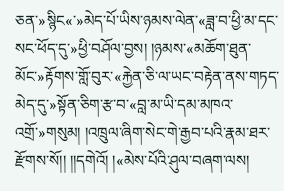ཅན་»སྙིང«་»མེད་པོ་ཡིས་ཉམས་ལེན་«ཟླ་བ་ཕྱི་མ་དང་སང་ཕོད་དུ་»ཕྱི་བཤོལ་བྱས། །ཉམས་«མཆོག་ཐུན་མོང་»རྟོགས་གློ་བུར་«རྐྱེན་ཅི་ལ་ཡང་བརྟེན་ནས་གཏད་མེད་དུ་»སྟོན་ཅིག་རྩ་བ་«བླ་མ་ཡི་དམ་མཁའ་འགྲོ་»གསུམ། །འཁྲུལ་ཞིག་སེང་གེ་རྒྱབ་པའི་རྣམ་ཐར་རྫོགས་སོ།། །།དགེའོ། །«མེས་པོའི་ཤུལ་བཞག་ལས།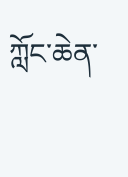ཀློང་ཆེན་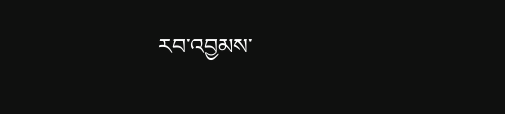རབ་འབྱམས་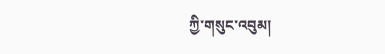ཀྱི་གསུང་འབུམ།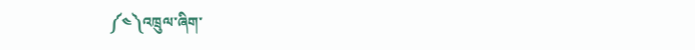༼༤༽འཁྲུལ་ཞིག་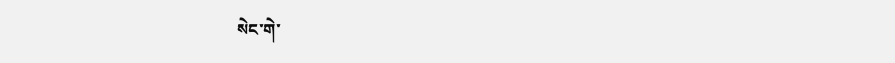སེང་གེ་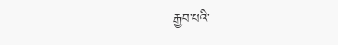རྒྱབ་པའི་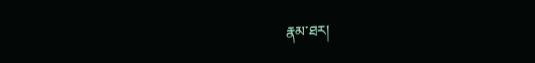རྣམ་ཐར།